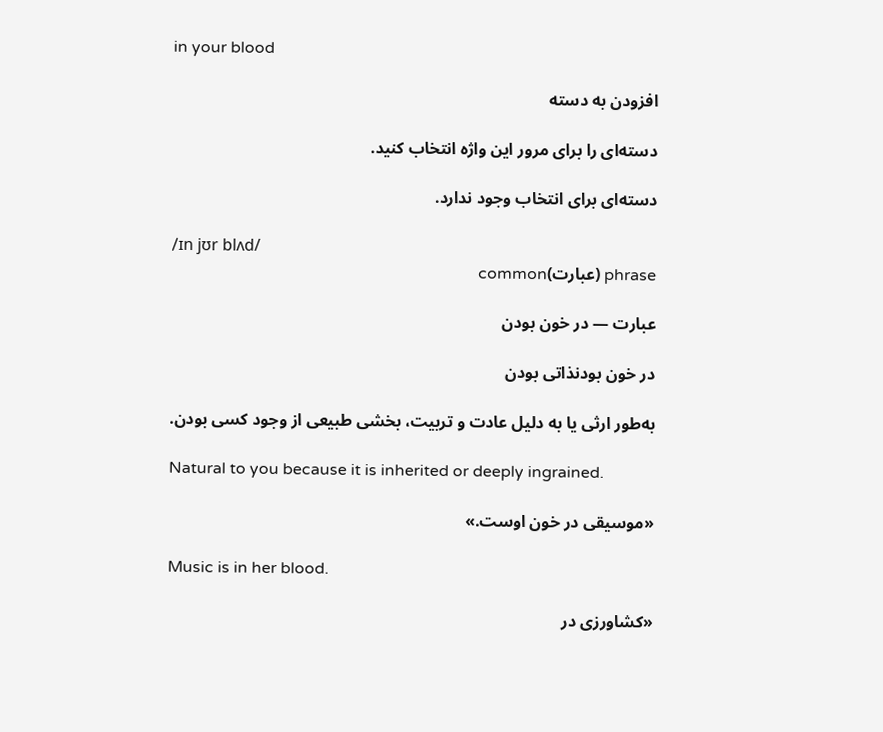in your blood

افزودن به دسته

دسته‌ای را برای مرور این واژه انتخاب کنید.

دسته‌ای برای انتخاب وجود ندارد.

/ɪn jʊr blʌd/
phrase (عبارت)common

عبارت — در خون بودن

در خون بودنذاتی بودن

به‌طور ارثی یا به دلیل عادت و تربیت، بخشی طبیعی از وجود کسی بودن.

Natural to you because it is inherited or deeply ingrained.

«موسیقی در خون اوست.»

Music is in her blood.

«کشاورزی در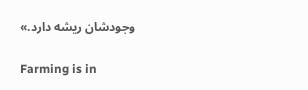وجودشان ریشه دارد.»

Farming is in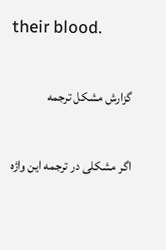their blood.

گزارش مشکل ترجمه

اگر مشکلی در ترجمه این واژه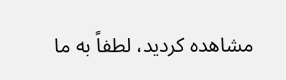مشاهده کردید، لطفاً به ما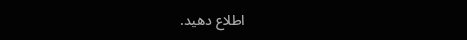اطلاع دهید.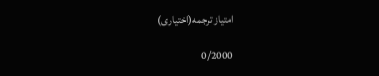امتیاز ترجمه(اختیاری)

0/2000